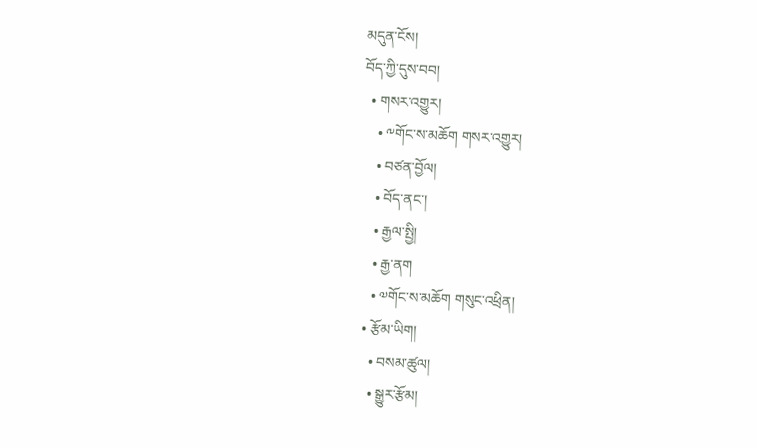མདུན་ངོས།
བོད་ཀྱི་དུས་བབ།
  • གསར་འགྱུར།
    • ༸གོང་ས་མཆོག གསར་འགྱུར།
    • བཙན་བྱོལ།
    • བོད་ནང་།
    • རྒྱལ་སྤྱི།
    • རྒྱ་ནག
    • ༧གོང་ས་མཆོག གསུང་འཕྲིན།
  • རྩོམ་ཡིག།
    • བསམ་ཚུལ།
    • སྒྱུར་རྩོམ།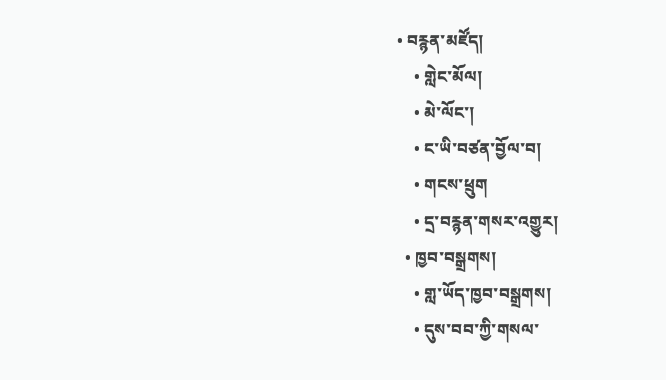• བརྙན་མཛོད།
    • གླེང་མོལ།
    • མེ་ལོང་།
    • ང་ཡི་བཙན་བྱོལ་བ།
    • གངས་ཕྲུག
    • དྲ་བརྙན་གསར་འགྱུར།
  • ཁྱབ་བསྒྲགས།
    • གླ་ཡོད་ཁྱབ་བསྒྲགས།
    • དུས་བབ་ཀྱི་གསལ་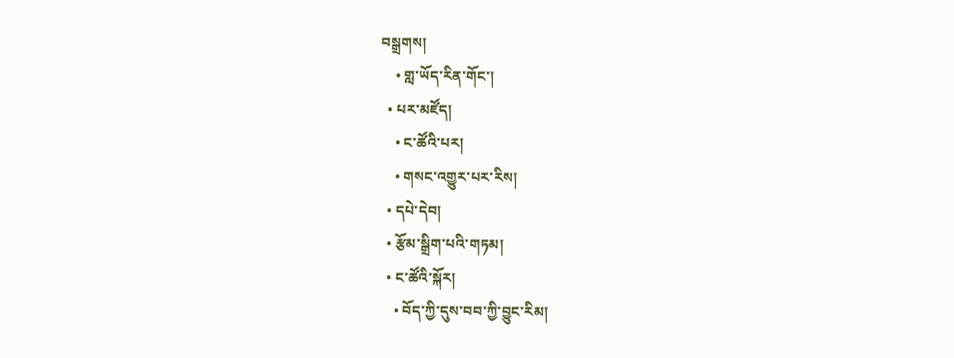བསྒྲགས།
    • གླ་ཡོད་རིན་གོང་།
  • པར་མཛོད།
    • ང་ཚོའི་པར།
    • གསང་འགྱུར་པར་རིས།
  • དཔེ་དེབ།
  • རྩོམ་སྒྲིག་པའི་གཏམ།
  • ང་ཚོའི་སྐོར།
    • བོད་ཀྱི་དུས་བབ་ཀྱི་བྱུང་རིམ།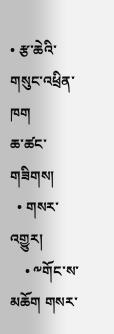• རྩ་ཆེའི་གསུང་འཕྲིན་ཁག
ཆ་ཚང་གཟིགས།
  • གསར་འགྱུར།
    • ༸གོང་ས་མཆོག གསར་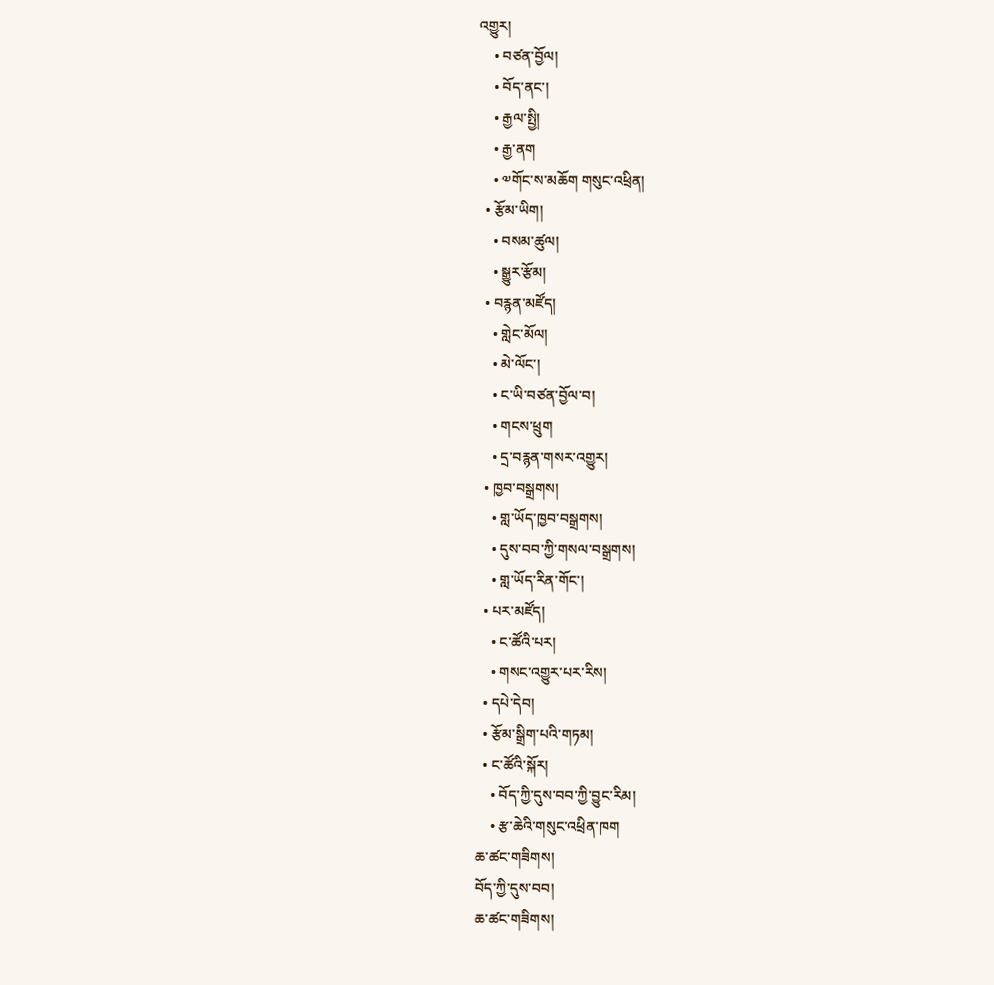འགྱུར།
    • བཙན་བྱོལ།
    • བོད་ནང་།
    • རྒྱལ་སྤྱི།
    • རྒྱ་ནག
    • ༧གོང་ས་མཆོག གསུང་འཕྲིན།
  • རྩོམ་ཡིག།
    • བསམ་ཚུལ།
    • སྒྱུར་རྩོམ།
  • བརྙན་མཛོད།
    • གླེང་མོལ།
    • མེ་ལོང་།
    • ང་ཡི་བཙན་བྱོལ་བ།
    • གངས་ཕྲུག
    • དྲ་བརྙན་གསར་འགྱུར།
  • ཁྱབ་བསྒྲགས།
    • གླ་ཡོད་ཁྱབ་བསྒྲགས།
    • དུས་བབ་ཀྱི་གསལ་བསྒྲགས།
    • གླ་ཡོད་རིན་གོང་།
  • པར་མཛོད།
    • ང་ཚོའི་པར།
    • གསང་འགྱུར་པར་རིས།
  • དཔེ་དེབ།
  • རྩོམ་སྒྲིག་པའི་གཏམ།
  • ང་ཚོའི་སྐོར།
    • བོད་ཀྱི་དུས་བབ་ཀྱི་བྱུང་རིམ།
    • རྩ་ཆེའི་གསུང་འཕྲིན་ཁག
ཆ་ཚང་གཟིགས།
བོད་ཀྱི་དུས་བབ།
ཆ་ཚང་གཟིགས།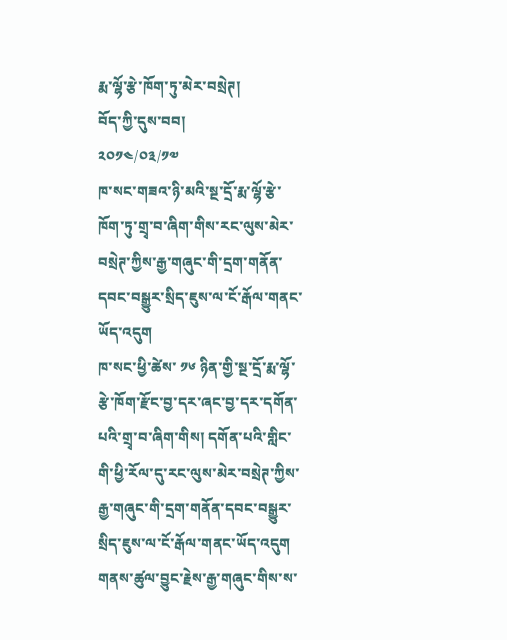རྨ་ལྷོ་རྩེ་ཁོག་ཏུ་མེར་བསྲེཊ།
བོད་ཀྱི་དུས་བབ།
༢༠༡༤/༠༣/༡༧
ཁ་སང་གཟའ་ཉི་མའི་སྔ་དྲོ་རྨ་ལྷོ་རྩེ་ཁོག་ཏུ་གྲྭ་བ་ཞིག་གིས་རང་ལུས་མེར་བསྲེཊ་ཀྱིས་རྒྱ་གཞུང་གི་དྲག་གནོན་དབང་བསྒྱུར་སྲིད་ཇུས་ལ་ངོ་རྒོལ་གནང་ཡོད་འདུག
ཁ་སང་ཕྱི་ཚེས་ ༡༦ ཉིན་གྱི་སྔ་དྲོ་རྨ་ལྷོ་རྩེ་ཁོག་རྫོང་བྱ་དར་ཞང་བྱ་དར་དགོན་པའི་གྲྭ་བ་ཞིག་གིས། དགོན་པའི་གླིང་གི་ཕྱི་རོལ་དུ་རང་ལུས་མེར་བསྲེཊ་ཀྱིས་རྒྱ་གཞུང་གི་དྲག་གནོན་དབང་བསྒྱུར་སྲིད་ཇུས་ལ་ངོ་རྒོལ་གནང་ཡོད་འདུག གནས་ཚུལ་བྱུང་རྗེས་རྒྱ་གཞུང་གིས་ས་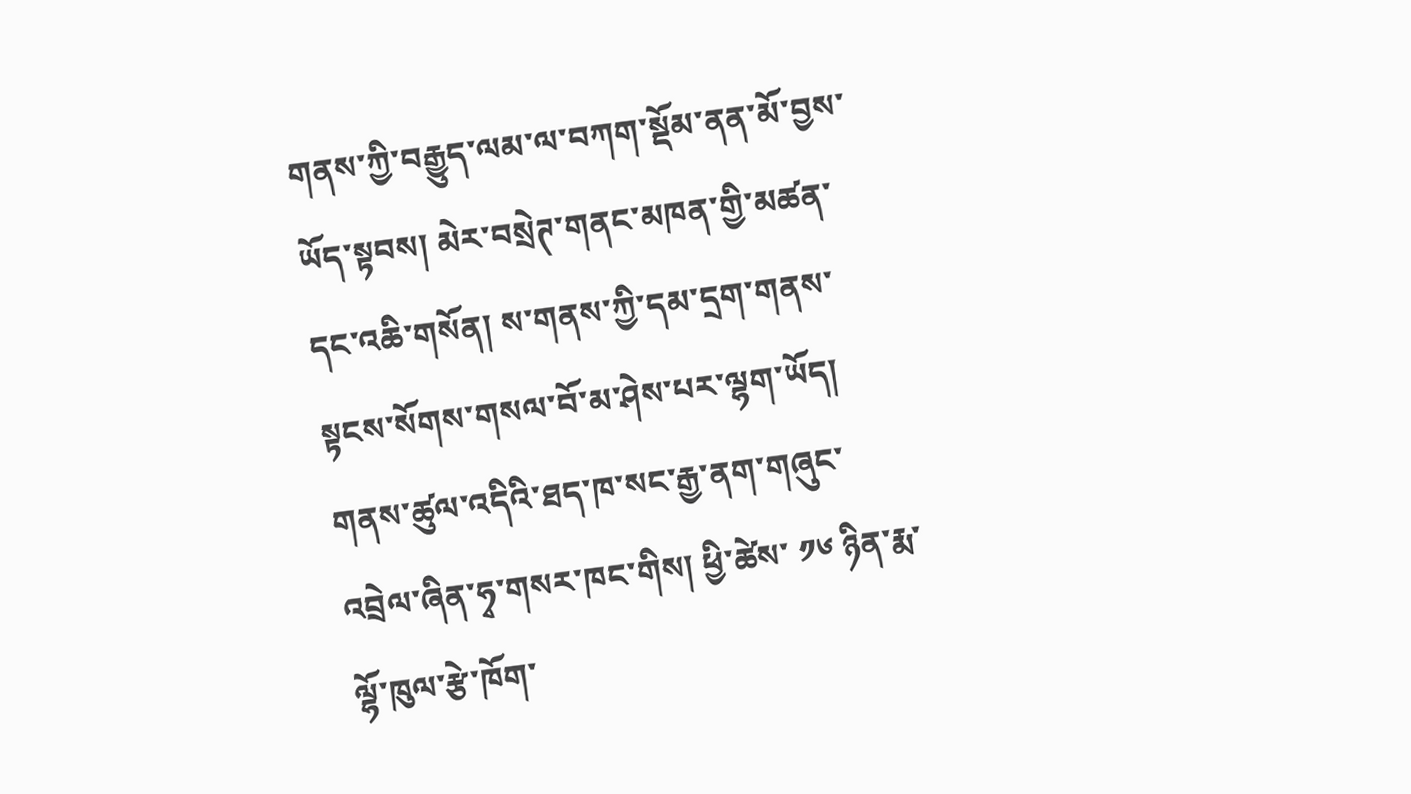གནས་ཀྱི་བརྒྱུད་ལམ་ལ་བཀག་སྡོམ་ནན་མོ་བྱས་ཡོད་སྟབས། མེར་བསྲེཊ་གནང་མཁན་གྱི་མཚན་དང་འཆི་གསོན། ས་གནས་ཀྱི་དམ་དྲག་གནས་སྟངས་སོགས་གསལ་བོ་མ་ཤེས་པར་ལྷག་ཡོད།
གནས་ཚུལ་འདིའི་ཐད་ཁ་སང་རྒྱ་ནག་གཞུང་འབྲེལ་ཞིན་ཧྭ་གསར་ཁང་གིས། ཕྱི་ཚེས་ ༡༦ ཉིན་རྨ་ལྷོ་ཁུལ་རྩེ་ཁོག་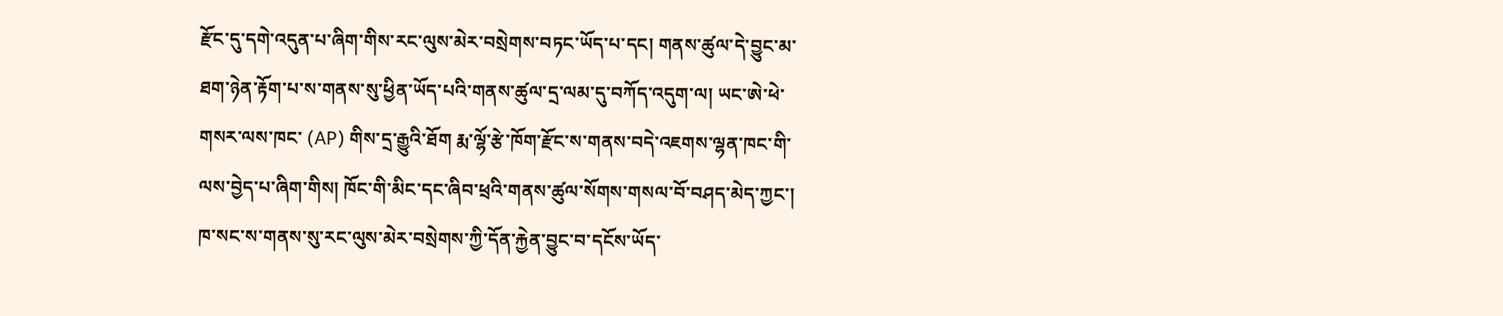རྫོང་དུ་དགེ་འདུན་པ་ཞིག་གིས་རང་ལུས་མེར་བསྲེགས་བཏང་ཡོད་པ་དང། གནས་ཚུལ་དེ་བྱུང་མ་ཐག་ཉེན་རྟོག་པ་ས་གནས་སུ་ཕྱིན་ཡོད་པའི་གནས་ཚུལ་དྲ་ལམ་དུ་བཀོད་འདུག་ལ། ཡང་ཨེ་ཕེ་གསར་ལས་ཁང་ (AP) གིས་དྲ་རྒྱུའི་ཐོག རྨ་ལྷོ་རྩེ་ཁོག་རྫོང་ས་གནས་བདེ་འཇགས་ལྷན་ཁང་གི་ལས་བྱེད་པ་ཞིག་གིས། ཁོང་གི་མིང་དང་ཞིབ་ཕྲའི་གནས་ཚུལ་སོགས་གསལ་བོ་བཤད་མེད་ཀྱང་། ཁ་སང་ས་གནས་སུ་རང་ལུས་མེར་བསྲེགས་ཀྱི་དོན་རྐྱེན་བྱུང་བ་དངོས་ཡོད་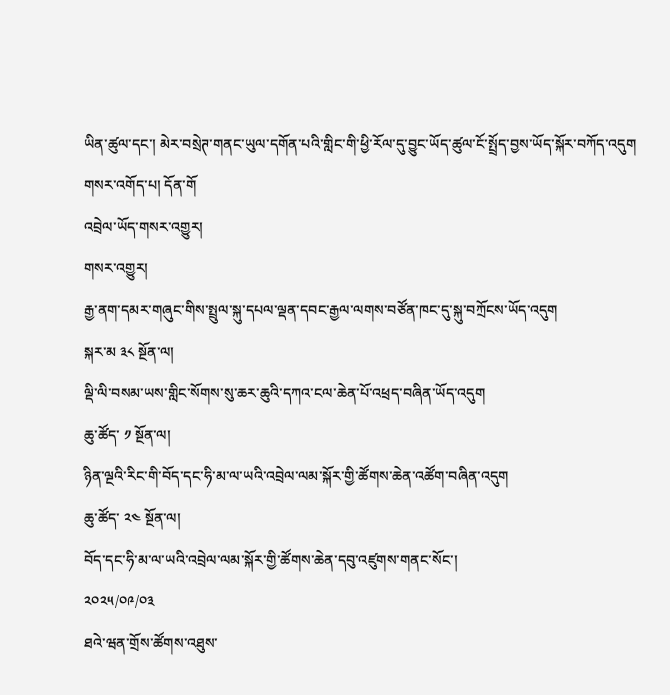ཡིན་ཚུལ་དང་། མེར་བསྲེཊ་གནང་ཡུལ་དགོན་པའི་གླིང་གི་ཕྱི་རོལ་དུ་བྱུང་ཡོད་ཚུལ་ངོ་སྤྲོད་བྱས་ཡོད་སྐོར་བཀོད་འདུག
གསར་འགོད་པ། དོན་གོ
འབྲེལ་ཡོད་གསར་འགྱུར།
གསར་འགྱུར།
རྒྱ་ནག་དམར་གཞུང་གིས་སྤྲུལ་སྐུ་དཔལ་ལྡན་དབང་རྒྱལ་ལགས་བཙོན་ཁང་དུ་སྐུ་བཀྲོངས་ཡོད་འདུག
སྐར་མ ༣༨ སྔོན་ལ།
ལྡི་ལི་བསམ་ཡས་གླིང་སོགས་སུ་ཆར་ཆུའི་དཀའ་ངལ་ཆེན་པོ་འཕྲད་བཞིན་ཡོད་འདུག
ཆུ་ཚོད་ ༡ སྔོན་ལ།
ཉིན་ལྔའི་རིང་གི་བོད་དང་ཧི་མ་ལ་ཡའི་འབྲེལ་ལམ་སྐོར་གྱི་ཚོགས་ཆེན་འཚོག་བཞིན་འདུག
ཆུ་ཚོད་ ༢༤ སྔོན་ལ།
བོད་དང་ཧི་མ་ལ་ཡའི་འབྲེལ་ལམ་སྐོར་གྱི་ཚོགས་ཆེན་དབུ་འཛུགས་གནང་སོང་།
༢༠༢༥/༠༩/༠༣
ཐའེ་ཝན་གྲོས་ཚོགས་འཐུས་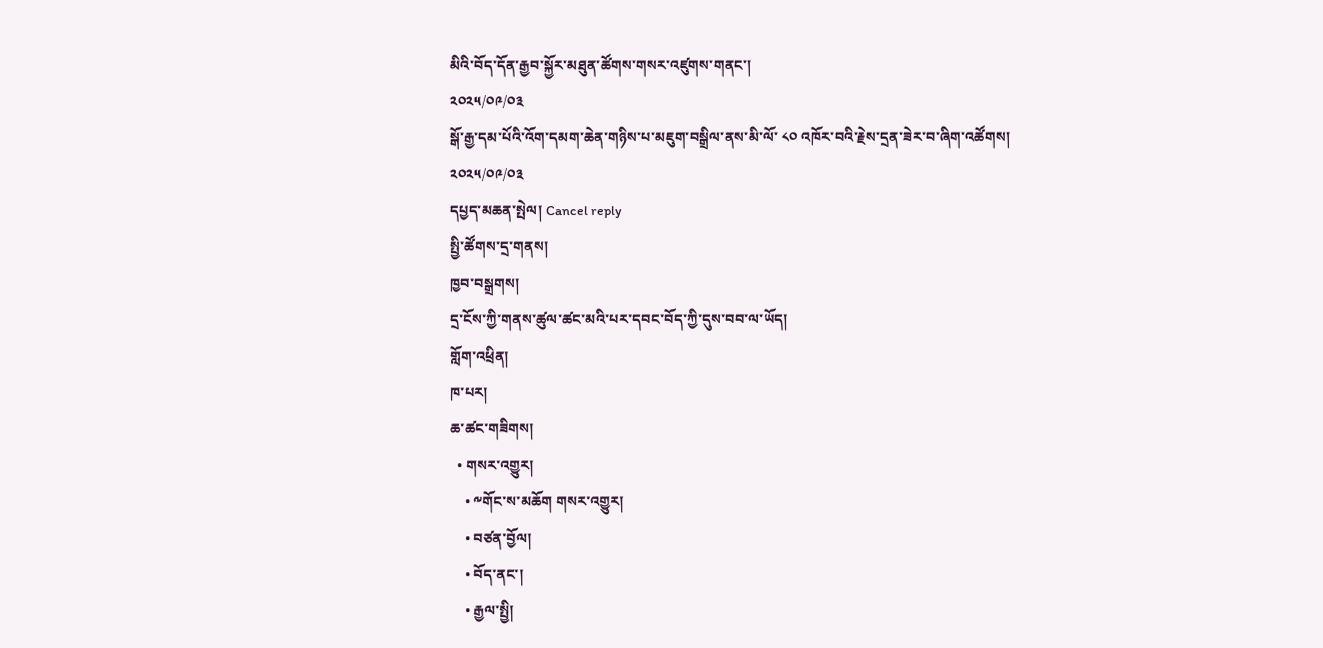མིའི་བོད་དོན་རྒྱབ་སྐྱོར་མཐུན་ཚོགས་གསར་འཛུགས་གནང་།
༢༠༢༥/༠༩/༠༣
སྒོ་རྒྱ་དམ་པོའི་འོག་དམག་ཆེན་གཉིས་པ་མཇུག་བསྒྲིལ་ནས་མི་ལོ་ ༨༠ འཁོར་བའི་རྗེས་དྲན་ཟེར་བ་ཞིག་འཚོགས།
༢༠༢༥/༠༩/༠༣
དཔྱད་མཆན་སྤེལ། Cancel reply
སྤྱི་ཚོགས་དྲ་གནས།
ཁྱབ་བསྒྲགས།
དྲ་ངོས་ཀྱི་གནས་ཚུལ་ཚང་མའི་པར་དབང་བོད་ཀྱི་དུས་བབ་ལ་ཡོད།
གློག་འཕྲིན།
ཁ་པར།
ཆ་ཚང་གཟིགས།
  • གསར་འགྱུར།
    • ༸གོང་ས་མཆོག གསར་འགྱུར།
    • བཙན་བྱོལ།
    • བོད་ནང་།
    • རྒྱལ་སྤྱི།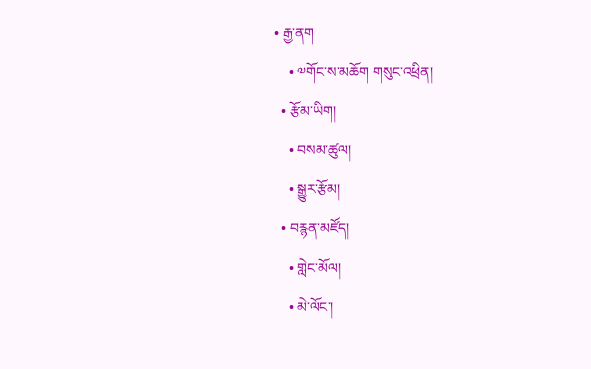• རྒྱ་ནག
    • ༧གོང་ས་མཆོག གསུང་འཕྲིན།
  • རྩོམ་ཡིག།
    • བསམ་ཚུལ།
    • སྒྱུར་རྩོམ།
  • བརྙན་མཛོད།
    • གླེང་མོལ།
    • མེ་ལོང་།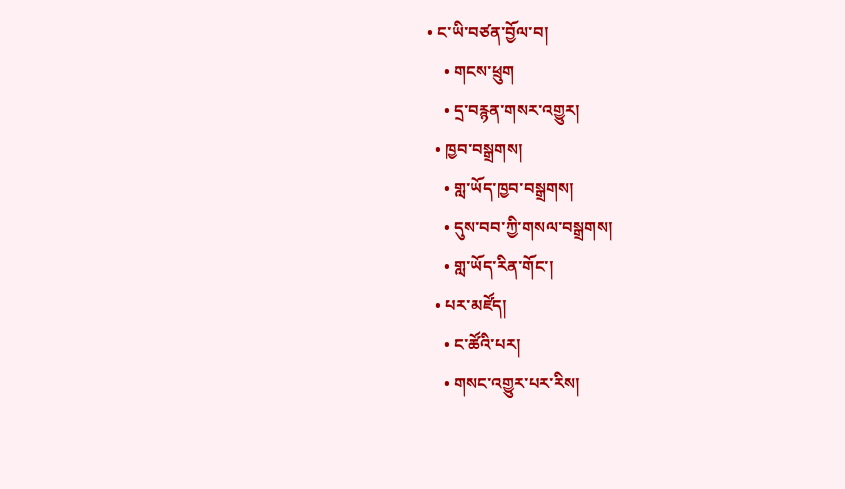• ང་ཡི་བཙན་བྱོལ་བ།
    • གངས་ཕྲུག
    • དྲ་བརྙན་གསར་འགྱུར།
  • ཁྱབ་བསྒྲགས།
    • གླ་ཡོད་ཁྱབ་བསྒྲགས།
    • དུས་བབ་ཀྱི་གསལ་བསྒྲགས།
    • གླ་ཡོད་རིན་གོང་།
  • པར་མཛོད།
    • ང་ཚོའི་པར།
    • གསང་འགྱུར་པར་རིས།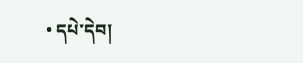• དཔེ་དེབ།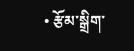• རྩོམ་སྒྲིག་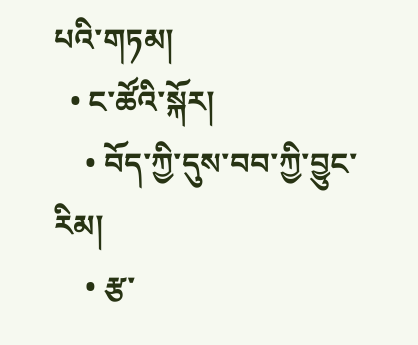པའི་གཏམ།
  • ང་ཚོའི་སྐོར།
    • བོད་ཀྱི་དུས་བབ་ཀྱི་བྱུང་རིམ།
    • རྩ་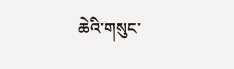ཆེའི་གསུང་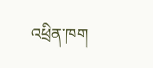འཕྲིན་ཁག